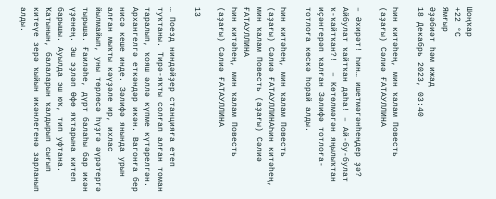Шоңҡар
+22 °С
Ямғыр
Әҙәбиәт һәм ижад
18 Декабрь 2023, 03:40

Һин китәһең, мин ҡалам Повесть (аҙағы) Сәлиә ҒАТАУЛЛИНА

– Әхирәт! Һин… ишетмәгәнһеңдер ҙә? Айбулат ҡайтҡан даһа! – Ай-бу-булат ҡ-ҡайтҡан?!  – Көтөлмәгән яңылыҡтан иҫәнгерәп ҡалған Зәлифә тотлоға-тотлоға көскә һорай алды.

Һин китәһең, мин ҡалам Повесть (аҙағы) Сәлиә ҒАТАУЛЛИНАҺин китәһең, мин ҡалам Повесть (аҙағы) Сәлиә ҒАТАУЛЛИНА
Һин китәһең, мин ҡалам Повесть (аҙағы) Сәлиә ҒАТАУЛЛИНА

13

… Поезд ниндәйҙер станцияға етеп туҡтаны. Тирә-яҡты солғап алған томан таралып, ҡояш әллә күпме күтәрелгән. Архангелгә еткәндәр икән. Вагонға бер нисә кеше инде. Зәлифә янында урын алған мыҡты кәүҙәле ир, ихлас йылмайып, уны төрлөсә һүҙгә әүрәтергә тырыша. Ғаиләһе, дүрт балаһы бар икән үҙенең. Эш эҙләп Өфө яҡтарына китеп барышы. Ауылда эш юҡ, тип уфтана. Ҡатынын, балаларын ҡалдырып сығып китеүе зерә ҡыйын икәнлегенә зарланып алды.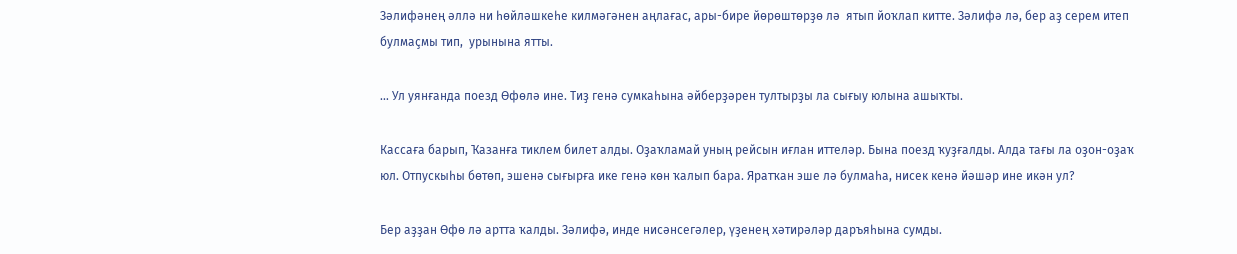Зәлифәнең әллә ни һөйләшкеһе килмәгәнен аңлағас, ары-бире йөрөштөрҙө лә  ятып йоҡлап китте. Зәлифә лә, бер аҙ серем итеп булмаҫмы тип,  урынына ятты.

… Ул уянғанда поезд Өфөлә ине. Тиҙ генә сумкаһына әйберҙәрен тултырҙы ла сығыу юлына ашыҡты.

Кассаға барып, Ҡазанға тиклем билет алды. Оҙаҡламай уның рейсын иғлан иттеләр. Бына поезд ҡуҙғалды. Алда тағы ла оҙон-оҙаҡ юл. Отпускыһы бөтөп, эшенә сығырға ике генә көн ҡалып бара. Яратҡан эше лә булмаһа, нисек кенә йәшәр ине икән ул?

Бер аҙҙан Өфө лә артта ҡалды. Зәлифә, инде нисәнсегәлер, үҙенең хәтирәләр даръяһына сумды.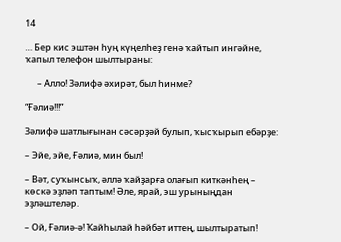14

… Бер кис эштән һуң күңелһеҙ генә ҡайтып ингәйне, ҡапыл телефон шылтыраны:

      – Алло! Зәлифә әхирәт, был һинме?

“Ғәлиә!!!”

Зәлифә шатлығынан сәсәрҙәй булып, ҡысҡырып ебәрҙе:

– Эйе, эйе, Ғәлиә, мин был!

– Вәт, суҡынсыҡ, әллә ҡайҙарға олағып киткәнһең – көскә эҙләп таптым! Әле, ярай, эш урыныңдан эҙләштеләр.

– Ой, Ғәлиә-ә! Ҡайһылай һәйбәт иттең, шылтыратып!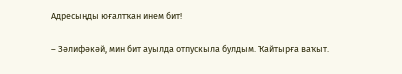Адресыңды юғалтҡан инем бит!

– Зәлифәкәй, мин бит ауылда отпускыла булдым. Ҡайтырға ваҡыт.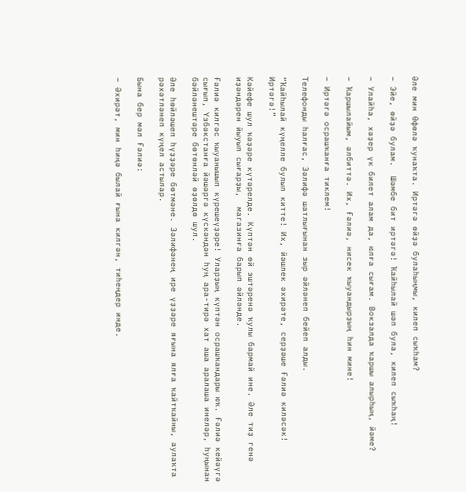Әле мин Өфөлә ҡунаҡта. Иртәгә өйҙә булаһыңмы, килеп сыҡһам?

– Эйе, өйҙә булам.  Шәмбе бит иртәгә! Ҡайһылай шәп була, килеп сыҡһаң!

– Улайһа, хәҙер үк билет алам да, юлға сығам. Вокзалда ҡаршы алырһың, йәме?

– Ҡаршылайым, әлбиттә. Их, Ғәлиә, нисек ҡыуандырҙың һин мине!

– Иртәгә осрашҡанға тиклем!

Телефонды һалғас, Зәлифә шатлығынан зыр әйләнеп бейеп алды.

“Ҡайһылай күңелле булып китте! Их, йәшлек әхирәте, серҙәше Ғәлиә киләсәк! Иртәгә!”

Кәйефе шул ҡәҙәре күтәрелде. Күптән өй эштәренә ҡулы бармай ине. Әле тиҙ генә иҙәндәрен йыуып сығарҙы,  магазинға барып әйләнде.

Ғәлиә килгәс ҡыуанышып күрешеүҙәре! Уларҙың күптән осрашҡандары юҡ. Ғәлиә кейәүгә сығып, Үзбәкстанға йәшәргә күскәндән һуң ара-тирә хат аша аралаша инеләр, һуңынан бәйләнештәре бөтөнләй өҙөлдө шул.

Әле һөйләшеп һүҙҙәре бөтмәне. Зәлифәнең ире үҙҙәре яғына ялға ҡайтҡайны, аулаҡта рәхәтләнеп күңел астылар.

Бына бер мәл Ғәлиә:

– Әхирәт, мин һиңә былай ғына килгән, тиһеңдер инде.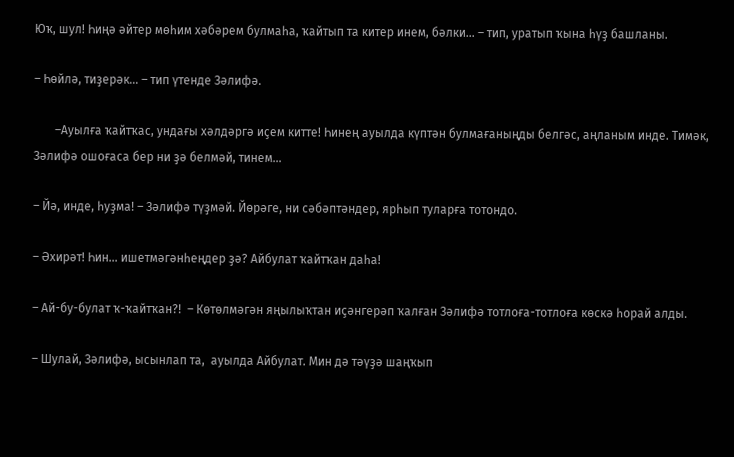Юҡ, шул! Һиңә әйтер мөһим хәбәрем булмаһа, ҡайтып та китер инем, бәлки… – тип, уратып ҡына һүҙ башланы.

– Һөйлә, тиҙерәк… – тип үтенде Зәлифә.

       –Ауылға ҡайтҡас, ундағы хәлдәргә иҫем китте! Һинең ауылда күптән булмағаныңды белгәс, аңланым инде. Тимәк, Зәлифә ошоғаса бер ни ҙә белмәй, тинем…

– Йә, инде, һуҙма! – Зәлифә түҙмәй. Йөрәге, ни сәбәптәндер, ярһып туларға тотондо.

– Әхирәт! Һин… ишетмәгәнһеңдер ҙә? Айбулат ҡайтҡан даһа!

– Ай-бу-булат ҡ-ҡайтҡан?!  – Көтөлмәгән яңылыҡтан иҫәнгерәп ҡалған Зәлифә тотлоға-тотлоға көскә һорай алды.

– Шулай, Зәлифә, ысынлап та,  ауылда Айбулат. Мин дә тәүҙә шаңҡып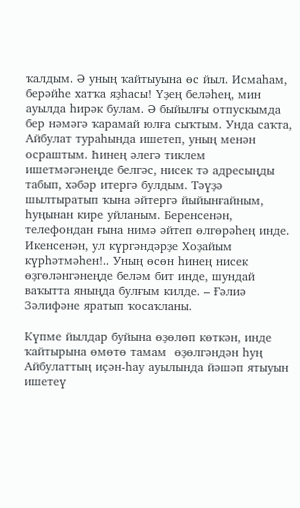ҡалдым. Ә уның ҡайтыуына өс йыл. Исмаһам, берәйһе хатҡа яҙһасы! Үҙең беләһең, мин ауылда һирәк булам. Ә быйылғы отпускымда бер нәмәгә ҡарамай юлға сыҡтым. Унда саҡта, Айбулат тураһында ишетеп, уның менән осраштым. Һинең әлегә тиклем ишетмәгәнеңде белгәс, нисек тә адресыңды табып, хәбәр итергә булдым. Тәүҙә шылтыратып ҡына әйтергә йыйынғайным,  һуңынан кире уйланым. Беренсенән, телефондан ғына нимә әйтеп өлгөрәһең инде. Икенсенән, ул күргәндәрҙе Хоҙайым күрһәтмәһен!.. Уның өсөн һинең нисек өҙгөләнгәнеңде беләм бит инде, шундай ваҡытта яныңда булғым килде. – Ғәлиә  Зәлифәне яратып ҡосаҡланы.

Күпме йылдар буйына өҙөлөп көткән, инде ҡайтырына өмөтө тамам  өҙөлгәндән һуң Айбулаттың иҫән-һау ауылында йәшәп ятыуын ишетеү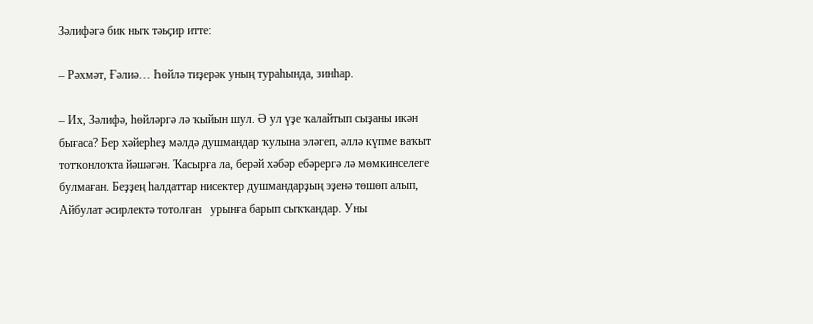Зәлифәгә бик ныҡ тәьҫир итте:

– Рәхмәт, Ғәлиә… Һөйлә тиҙерәк уның тураһында, зинһар.

– Их, Зәлифә, һөйләргә лә ҡыйын шул. Ә ул үҙе ҡалайтып сыҙаны икән бығаса? Бер хәйерһеҙ мәлдә душмандар ҡулына эләгеп, әллә күпме ваҡыт тотҡонлоҡта йәшәгән. Ҡасырға ла, берәй хәбәр ебәрергә лә мөмкинселеге булмаған. Беҙҙең һалдаттар нисектер душмандарҙың эҙенә төшөп алып, Айбулат әсирлектә тотолған   урынға барып сыҡҡандар. Уны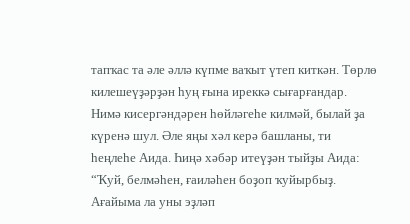тапҡас та әле әллә күпме ваҡыт үтеп киткән. Төрлө килешеүҙәрҙән һуң ғына иреккә сығарғандар. Нимә кисергәндәрен һөйләгеһе килмәй, былай ҙа күренә шул. Әле яңы хәл керә башланы, ти һеңлеһе Аида. Һиңә хәбәр итеүҙән тыйҙы Аида: “Ҡуй, белмәһен, ғаиләһен боҙоп ҡуйырбыҙ. Ағайыма ла уны эҙләп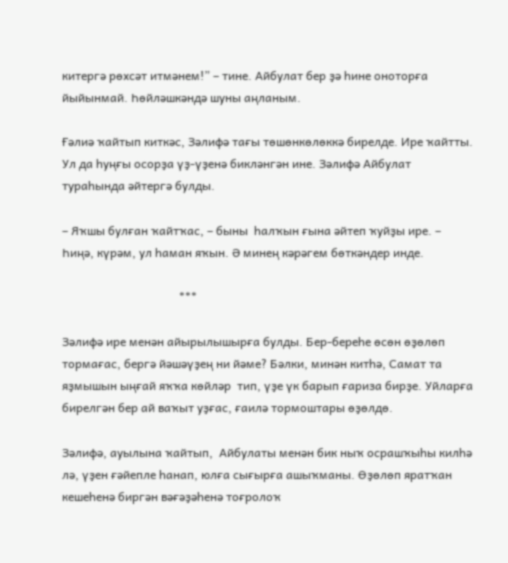китергә рөхсәт итмәнем!” – тине. Айбулат бер ҙә һине оноторға йыйынмай. Һөйләшкәндә шуны аңланым.

Ғәлиә ҡайтып киткәс, Зәлифә тағы төшөнкөлөккә бирелде. Ире ҡайтты. Ул да һуңғы осорҙа үҙ-үҙенә бикләнгән ине. Зәлифә Айбулат тураһында әйтергә булды.

– Яҡшы булған ҡайтҡас, – быны  һалҡын ғына әйтеп ҡуйҙы ире. – Һиңә, күрәм, ул һаман яҡын. Ә минең кәрәгем бөткәндер инде.

                                       ***

Зәлифә ире менән айырылышырға булды. Бер-береһе өсөн өҙөлөп тормағас, бергә йәшәүҙең ни йәме? Бәлки, минән китһә, Самат та яҙмышын ыңғай яҡҡа көйләр  тип, үҙе үк барып ғариза бирҙе. Уйларға бирелгән бер ай ваҡыт уҙғас, ғаилә тормоштары өҙөлдө.

Зәлифә, ауылына ҡайтып,  Айбулаты менән бик ныҡ осрашҡыһы килһә лә, үҙен ғәйепле һанап, юлға сығырға ашыҡманы. Өҙөлөп яратҡан кешеһенә биргән вәғәҙәһенә тоғролоҡ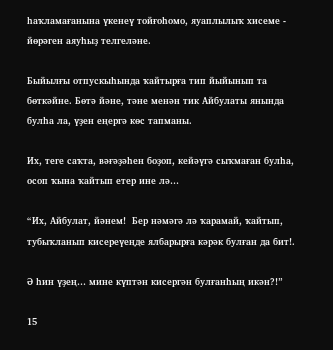һаҡламағанына үкенеү тойғоһомо, яуаплылыҡ хисеме -   йөрәген аяуһыҙ телгеләне.

Быйылғы отпускыһында ҡайтырға тип йыйынып та бөткәйне. Бөтә йәне, тәне менән тик Айбулаты янында булһа ла, үҙен еңергә көс тапманы.

Их, теге саҡта, вәғәҙәһен боҙоп, кейәүгә сыҡмаған булһа, осоп ҡына ҡайтып етер ине лә…

“Их, Айбулат, йәнем!  Бер нәмәгә лә ҡарамай, ҡайтып, тубыҡланып кисереүеңде ялбарырға кәрәк булған да бит!.

Ә һин үҙең… мине күптән кисергән булғанһың икән?!”

15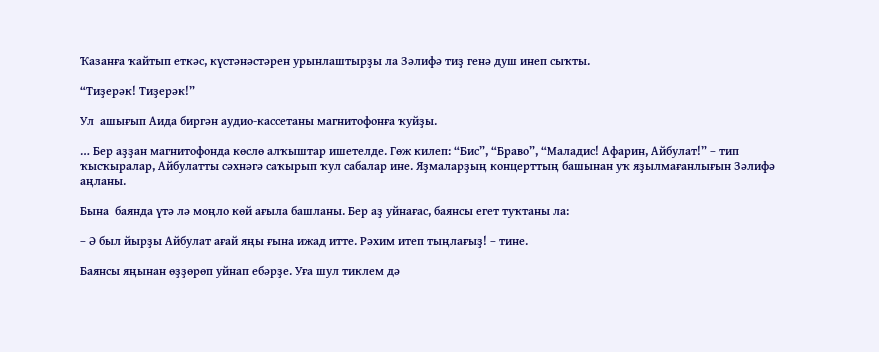Ҡазанға ҡайтып еткәс, күстәнәстәрен урынлаштырҙы ла Зәлифә тиҙ генә душ инеп сыҡты.

“Тиҙерәк! Тиҙерәк!”

Ул  ашығып Аида биргән аудио-кассетаны магнитофонға ҡуйҙы.

… Бер аҙҙан магнитофонда көслө алҡыштар ишетелде. Гөж килеп: “Бис”, “Браво”, “Маладис! Афарин, Айбулат!” – тип ҡысҡыралар, Айбулатты сәхнәгә саҡырып ҡул сабалар ине. Яҙмаларҙың концерттың башынан уҡ яҙылмағанлығын Зәлифә аңланы.

Бына  баянда үтә лә моңло көй ағыла башланы. Бер аҙ уйнағас, баянсы егет туҡтаны ла:

– Ә был йырҙы Айбулат ағай яңы ғына ижад итте. Рәхим итеп тыңлағыҙ! – тине.

Баянсы яңынан өҙҙөрөп уйнап ебәрҙе. Уға шул тиклем дә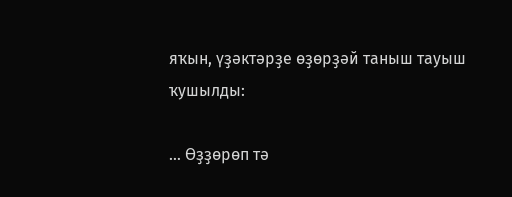яҡын, үҙәктәрҙе өҙөрҙәй таныш тауыш ҡушылды:

… Өҙҙөрөп тә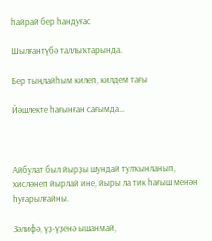һайрай бер һандуғас

Шылғантүбә таллыҡтарында.

Бер тыңлайһым килеп, килдем тағы

Йәшлекте һағынған сағымда…



Айбулат был йырҙы шундай тулҡынланып, хисләнеп йырлай ине, йыры ла тик һағыш менән һуғарылғайны.

Зәлифә, үҙ-үҙенә ышанмай,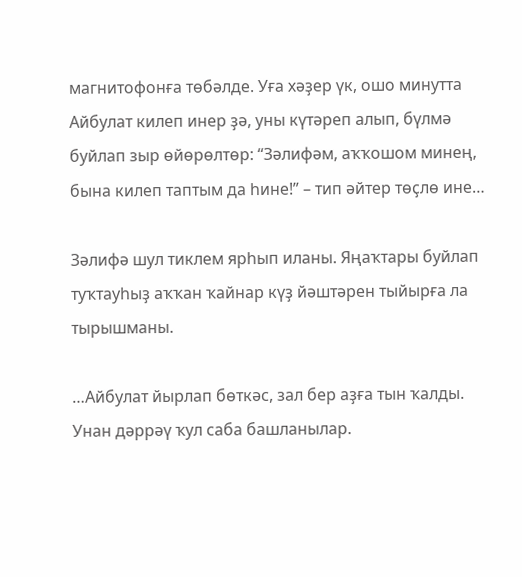магнитофонға төбәлде. Уға хәҙер үк, ошо минутта  Айбулат килеп инер ҙә, уны күтәреп алып, бүлмә буйлап зыр өйөрөлтөр: “Зәлифәм, аҡҡошом минең, бына килеп таптым да һине!” – тип әйтер төҫлө ине…

Зәлифә шул тиклем ярһып иланы. Яңаҡтары буйлап туҡтауһыҙ аҡҡан ҡайнар күҙ йәштәрен тыйырға ла тырышманы.

…Айбулат йырлап бөткәс, зал бер аҙға тын ҡалды. Унан дәррәү ҡул саба башланылар.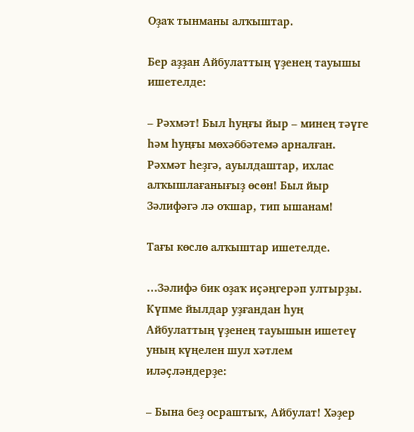Оҙаҡ тынманы алҡыштар.

Бер аҙҙан Айбулаттың үҙенең тауышы ишетелде:

– Рәхмәт! Был һуңғы йыр – минең тәүге һәм һуңғы мөхәббәтемә арналған. Рәхмәт һеҙгә, ауылдаштар, ихлас  алҡышлағанығыҙ өсөн! Был йыр Зәлифәгә лә оҡшар, тип ышанам!

Тағы көслө алҡыштар ишетелде.

…Зәлифә бик оҙаҡ иҫәңгерәп ултырҙы. Күпме йылдар уҙғандан һуң  Айбулаттың үҙенең тауышын ишетеү уның күңелен шул хәтлем иләҫләндерҙе:

– Бына беҙ осраштыҡ, Айбулат! Хәҙер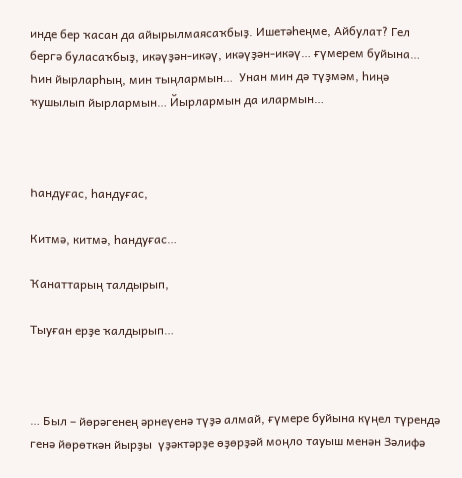инде бер ҡасан да айырылмаясаҡбыҙ. Ишетәһеңме, Айбулат? Гел бергә буласаҡбыҙ, икәүҙән-икәү, икәүҙән-икәү… ғүмерем буйына… Һин йырларһың, мин тыңлармын…  Унан мин дә түҙмәм, һиңә ҡушылып йырлармын… Йырлармын да илармын…



Һандуғас, һандуғас,

Китмә, китмә, һандуғас…

Ҡанаттарың талдырып,

Тыуған ерҙе ҡалдырып…



… Был – йөрәгенең әрнеүенә түҙә алмай, ғүмере буйына күңел түрендә генә йөрөткән йырҙы  үҙәктәрҙе өҙөрҙәй моңло тауыш менән Зәлифә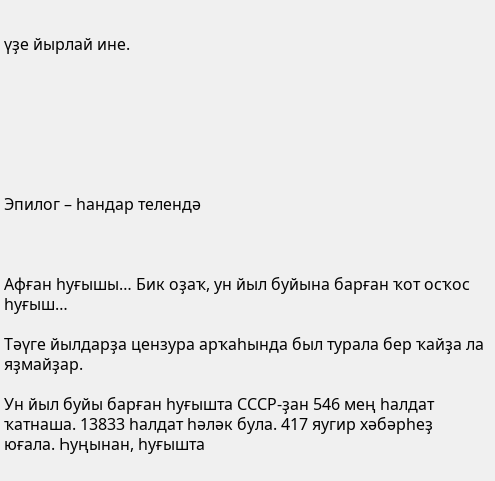үҙе йырлай ине.







Эпилог – һандар телендә



Афған һуғышы… Бик оҙаҡ, ун йыл буйына барған ҡот осҡос һуғыш…

Тәүге йылдарҙа цензура арҡаһында был турала бер ҡайҙа ла яҙмайҙар.

Ун йыл буйы барған һуғышта СССР-ҙан 546 мең һалдат ҡатнаша. 13833 һалдат һәләк була. 417 яугир хәбәрһеҙ юғала. Һуңынан, һуғышта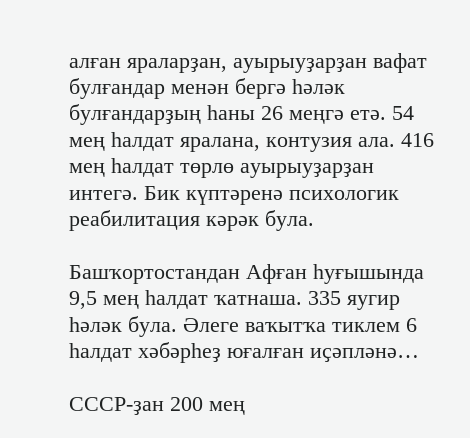алған яраларҙан, ауырыуҙарҙан вафат булғандар менән бергә һәләк булғандарҙың һаны 26 меңгә етә. 54 мең һалдат яралана, контузия ала. 416 мең һалдат төрлө ауырыуҙарҙан интегә. Бик күптәренә психологик реабилитация кәрәк була.

Башҡортостандан Афған һуғышында 9,5 мең һалдат ҡатнаша. 335 яугир һәләк була. Әлеге ваҡытҡа тиклем 6 һалдат хәбәрһеҙ юғалған иҫәпләнә…

СССР-ҙан 200 мең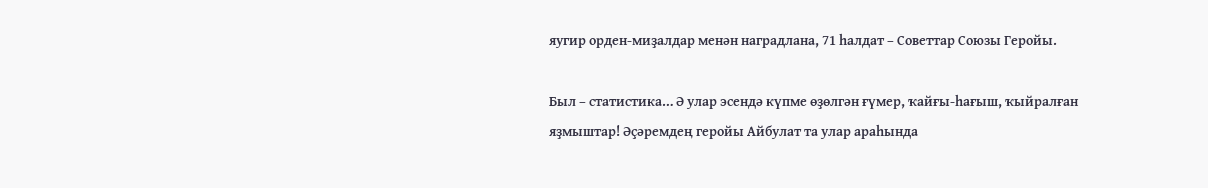яугир орден-миҙалдар менән наградлана, 71 һалдат – Советтар Союзы Геройы.

Был – статистика… Ә улар эсендә күпме өҙөлгән ғүмер, ҡайғы-һағыш, ҡыйралған яҙмыштар! Әҫәремдең геройы Айбулат та улар араһында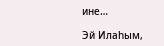ине…

Эй Илаһым,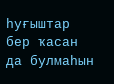һуғыштар бер ҡасан да булмаһын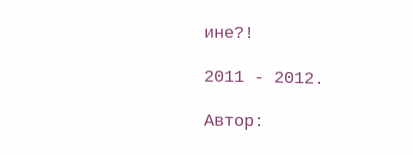ине?!

2011 - 2012.

Автор: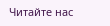Читайте нас